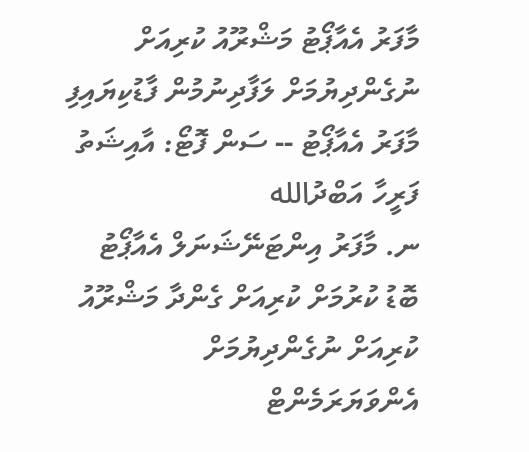މާފަރު އެއާޕޯޓު މަޝްރޫއު ކުރިއަށް ނުގެންދިޔުމަށް ލަފާދިނުމުން ފާޑުކިޔައިފި
މާފަރު އެއާޕޯޓު -- ސަން ފޮޓޯ: އާއިޝަތު ފަރީހާ އަބްދުالله
ނ. މާފަރު އިންޓަނޭޝަނަލް އެއާޕޯޓު ބޮޑު ކުރުމަށް ކުރިއަށް ގެންދާ މަޝްރޫއު ކުރިއަށް ނުގެންދިޔުމަށް އެންވަޔަރަމެންޓް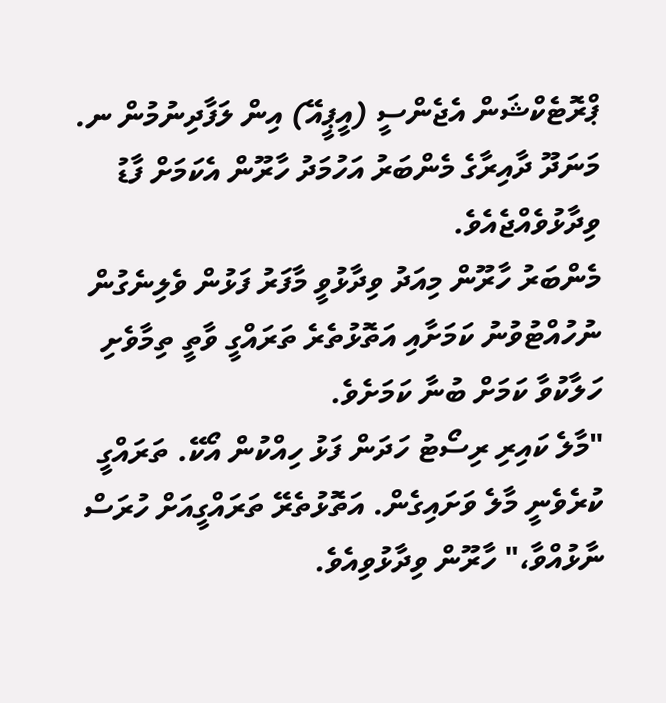ޕްރޮޓެކްޝަން އެޖެންސީ (އީޕީއޭ) އިން ލަފާދިނުމުން ނ. މަނަދޫ ދާއިރާގެ މެންބަރު އަހުމަދު ހާރޫން އެކަމަށް ފާޑު ވިދާޅުވެއްޖެއެވެ.
މެންބަރު ހާރޫން މިއަދު ވިދާޅުވީ މާފަރު ފަޅުން ވެލިނެގުން ނުހުއްޓުވުނު ކަމަށާއި އަތޮޅުތެރެ ތަރައްގީ ވާތީ ތިމާވެށި ހަލާކުވާ ކަމަށް ބުނާ ކަމަށެވެ.
"މާލެ ކައިރި ރިސޯޓު ހަދަން ފަޅު ހިއްކުން އޯކޭ. ތަރައްގީ ކުރެވެނީ މާލެ ވަށައިގެން. އަތޮޅުތެރޭ ތަރައްގީއަށް ހުރަސް ނާޅުއްވާ،" ހާރޫން ވިދާޅުވިއެވެ.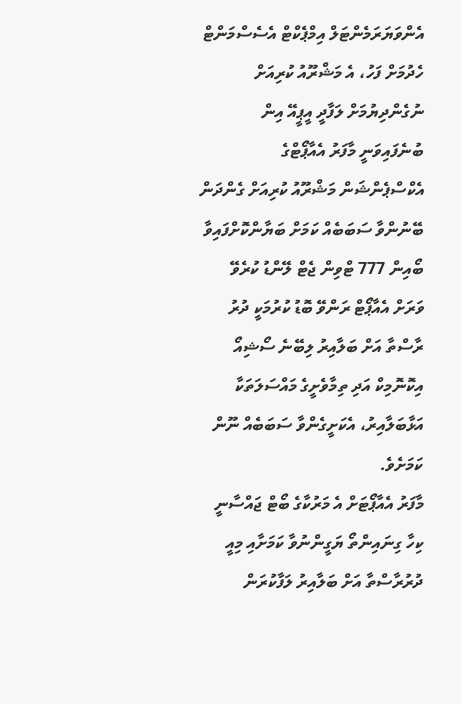އެންވަޔަރަމެންޓަލް އިމްޕެކްޓް އެސެސްމަންޓް ހެދުމަށް ފަހު، އެ މަޝްރޫއު ކުރިއަށް ނުގެންދިޔުމަށް ލަފާދީ އީޕީއޭ އިން ބުނެފައިވަނީ މާފަރު އެއާޕޯޓްގެ އެކްސްޕެންޝަން މަޝްރޫއު ކުރިއަށް ގެންދަން ބޭނުންވާ ސަބަބެއް ކަމަށް ބަޔާންކޮށްފައިވާ ބޯއިން 777 ޓްވިން ޖެޓް ލޭންޑު ކުރެވޭ ވަރަށް އެއާޕޯޓް ރަންވޭ ބޮޑު ކުރުމަކީ ދުރު ރާސްތާ އަށް ބަލާއިރު ލިބޭނެ ސޯޝިއޯ އިކޮނޮމިކް އަދި ތިމާވެށީގެ މައްސަލަތަކާ އަޅާބަލާއިރު، އެކަށީގެންވާ ސަބަބެއް ނޫން ކަމަށެވެ.
މާފަރު އެއާޕޯޓަށް އެ މަރުކާގެ ބޯޓް ޖައްސާނީ ކިހާ ގިނައިންތޯ ޔަގީންނުވާ ކަމަށާއި މިއީ ދުރުރާސްތާ އަށް ބަލާއިރު ލަފާކުރަން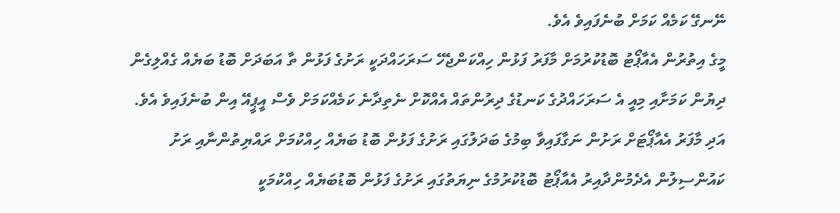ނޭނގޭ ކަމެއް ކަމަށް ބުނެފައިވެ އެވެ.
މީގެ އިތުރުން އެއާޕޯޓު ބޮޑުކުރުމަށް މާފަރު ފަޅުން ހިއްކަންޖެހޭ ސަރަހައްދަކީ ރަށުގެ ފަޅުން ތާ އަބަދަށް ބޮޑު ބަޔެއް ގެއްލިގެން ދިޔުން ކަމަށާއި މިއީ އެ ސަރަހައްދުގެ ކަނޑުގެ ދިރުންތައް އެއްކޮށް ނެތިދާނެ ކަމެއްކަމަށް ވެސް އީޕީއޭ އިން ބުނެފައިވެ އެވެ. އަދި މާފަރު އެއާޕޯޓަށް ރަށުން ނަގާފައިވާ ބިމުގެ ބަދަލުގައި ރަށުގެ ފަޅުން ބޮޑު ބަޔެއް ހިއްކުމަށް ރައްޔިތުންނާއި ރަށު ކައުންސިލުން އެދެމުންދާއިރު އެއާޕޯޓު ބޮޑުކުރުމުގެ ނިޔަތުގައި ރަށުގެ ފަޅުން ބޮޑުބަޔެއް ހިއްކުމަކީ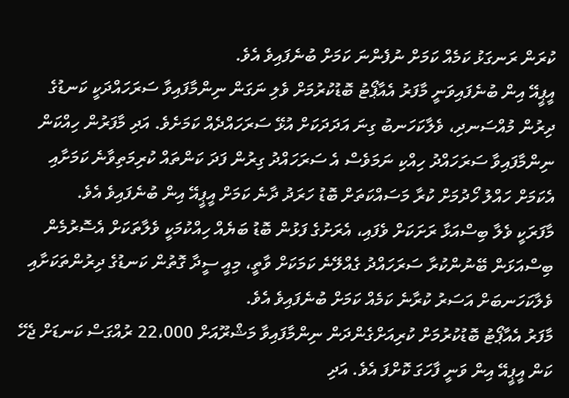ކުރަން ރަނގަޅު ކަމެއް ކަމަށް ނުފެންނަ ކަމަށް ބުނެފައިވެ އެވެ.
އީޕީއޭ އިން ބުނެފައިވަނީ މާފަރު އެއާޕޯޓު ބޮޑުކުރުމަށް ވެލި ނަގަން ނިންމާފައިވާ ސަރަހައްދަކީ ކަނޑުގެ ދިރުން މުއްސަނދި، ވެލާކަހަނބު ގިނަ އަދަދަކަށް އުޅޭ ސަރަހައްދެއް ކަމަށެވެ. އަދި މާފަރުން ހިއްކަން ނިންމާފައިވާ ސަރަހައްދު ހިއްކި ނަމަވެސް އެ ސަރަހައްދު ގިރުން ފަދަ ކަންތައް ކުރިމަތިވާނެ ކަމަށާއި އެކަމަށް ހައްލު ހޯދުމަށް ކުރާ މަސައްކަތަށް ބޮޑު ހަރަދު ދާނެ ކަމަށް އީޕީއޭ އިން ބުނެފައިވެ އެވެ.
މާފަރަކީ ވެލާ ބިސްއަޅާ ރަށަކަށް ވެފައި، އެރަށުގެ ފަޅުން ބޮޑު ބަޔެއް ހިއްކުމަކީ ވެލާތަކަށް އެސޮރުމެން ބިސްއަޅަން ބޭނުންކުރާ ސަރަހައްދު ގެއްލޭނެ ކަމަކަށް ވާތީ، މިއީ ސީދާ ގޮތުން ކަނޑުގެ ދިރުންތަކަށާއި ވެލާކަހަނބަށް އަސަރު ކުރާނެ ކަމެއް ކަމަށް ބުނެފައިވެ އެވެ.
މާފަރު އެއާޕޯޓު ބޮޑުކުރުމަށް ކުރިއަށްގެންދަން ނިންމާފައިވާ މަޝްރޫއަށް 22،000 ރުއްގަސް ކަނޑަށް ޖެހޭ ކަން އީޕީއޭ އިން ވަނީ ފާހަގަ ކޮށްފަ އެވެ. އަދި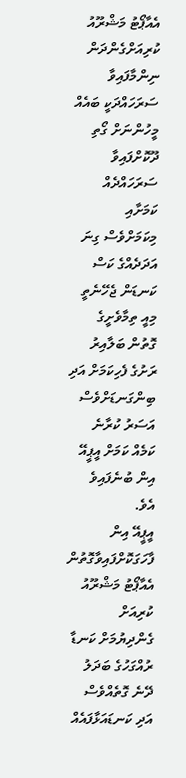އެއާޕޯޓު މަޝްރޫއު ކުރިއަށްގެންދަން ނިންމާފައިވާ ސަރަހައްދަކީ ބައެއް މީހުންނަށް ގޯތި ދޫކޮށްފައިވާ ސަރަހައްދެއް ކަމަށާއި މިކަމަށްވެސް ގިނަ އަދަދެއްގެ ކަސް ކަނޑަން ޖެހޭނެތީ މިއީ ތިމާވެށީގެ ގޮތުން ބަލާއިރު ރަށުގެ ފެހިކަމަށް އަދި ބިންގަނޑަށްވެސް އަސަރު ކުރާނެ ކަމެއް ކަމަށް އީޕީއޭ އިން ބުނެފައިވެ އެވެ.
އީޕީއޭ އިން ފާހަގަކޮށްފައިވާގޮތުން އެއާޕޯޓު މަޝްރޫއު ކުރިއަށް ގެންދިޔުމަށް ކަނޑާ ރުއްގަހުގެ ބަދަލު ދޭނެ ގޮތެއްވެސް އަދި ކަނޑައަޅާފައެއް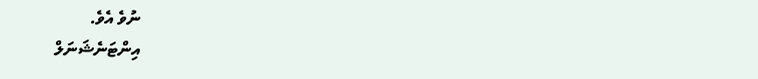ނުވެ އެވެ.
އިންޓަނެޝަނަލް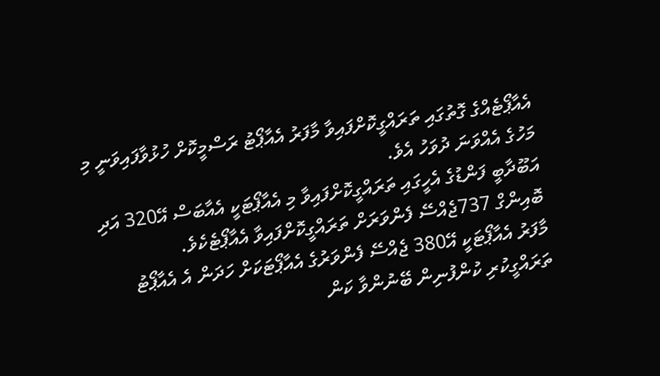އެއާޕޯޓެއްގެ ގޮތުގައި ތަރައްގީކޮށްފައިވާ މާފަރު އެއާޕޯޓު ރަސްމީކޮށް ހުޅުވާފައިވަނީ މި މަހުގެ އެއްވަނަ ދުވަހު އެވެ.
އަބޫދާބީ ފަންޑުގެ އެހީގައި ތަރައްގީކޮށްފައިވާ މި އެއާޕޯޓަކީ އެއާބަސް އޭ320 އަދި ބޮއިންގް 737ޖެއްސޭ ފެންވަރަށް ތަރައްގީކޮށްފައިވާ އެއާޕޯޓެކެވެ.
މާފަރު އެއާޕޯޓަކީ އޭ380 ޖެއްސޭ ފެންވަރުގެ އެއާޕޯޓަކަށް ހަދަން އެ އެއާޕޯޓު ތަރައްގީކުރި ކުންފުނިން ބޭނުންވާ ކަން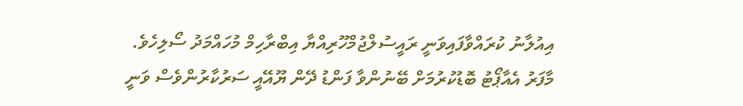އިއުލާނު ކުރައްވާފައިވަނީ ރައީސުލްޖުމްހޫރިއްޔާ އިބްރާހިމް މުހައްމަދު ސޯލިހެވެ.
މާފަރު އެއާޕޯޓު ބޮޑުކުރުމަށް ބޭނުންވާ ފަންޑު ދޭން ޔޫއޭއީ ސަރުކާރުންވެސް ވަނީ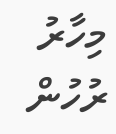މިހާރު ރުހުން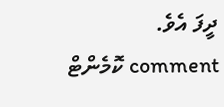ދީފަ އެވެ.
comment ކޮމެންޓް